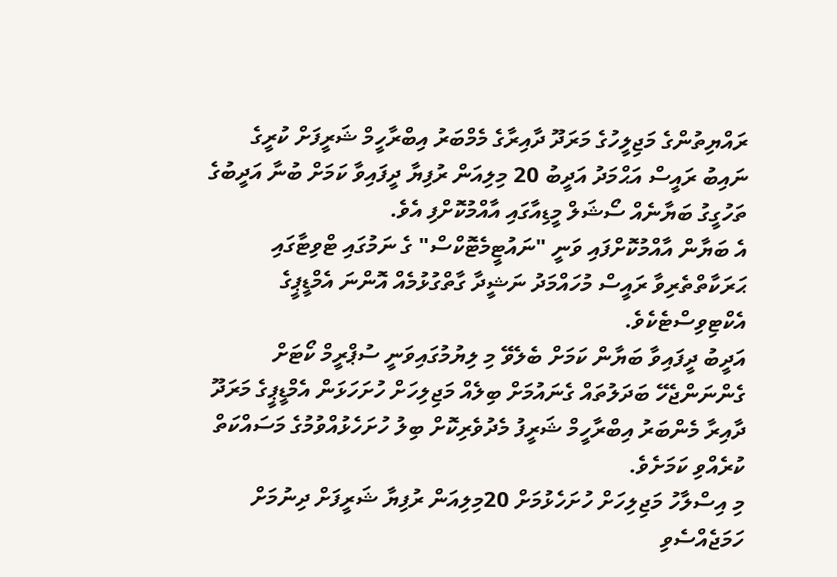ރައްޔިތުންގެ މަޖިލީހުގެ މަރަދޫ ދާއިރާގެ މެމްބަރު އިބްރާހީމް ޝަރީފަށް ކުރީގެ ނައިބު ރައީސް އަޙްމަދު އަދީބު 20 މިލިއަން ރުފިޔާ ދީފައިވާ ކަމަށް ބުނާ އަދީބުގެ ތަހުގީގު ބަޔާނެއް ސޯޝަލް މީޑިއާގައި އާއްމުކޮށްފި އެވެ.
އެ ބަޔާން އާއްމުކޮށްފައި ވަނީ "ނައުޓީމެޓޮކްސް" ގެ ނަމުގައި ޓްވިޓާގައި ޙަރަކާތްތެރިވާ ރައީސް މުހައްމަދު ނަޝީދާ ގާތްގުޅުމެއް އޮންނަ އެމްޑީޕީގެ އެކްޓިވިސްޓެކެވެ.
އަދީބު ދީފައިވާ ބަޔާން ކަމަށް ބެލެވޭ މި ލިޔުމުގައިވަނީ ސުޕްރީމް ކޯޓަށް ގެންނަންޖެހޭ ބަދަލުތައް ގެނައުމަށް ބިލެއް މަޖިލިހަށް ހުށަހަޅަން އެމްޑީޕީގެ މަރަދޫ ދާއިރާ މެންބަރު އިބްރާހީމް ޝަރީފު މެދުވެރިކޮށް ބިލު ހުށަހެޅުއްވުމުގެ މަސައްކަތް ކުރެއްވި ކަމަށެވެ.
މި އިސްލާހު މަޖިލިހަށް ހުށަހެޅުމަށް 20މިލިއަން ރުފިޔާ ޝަރީފަށް ދިނުމަށް ހަމަޖެއްސެވި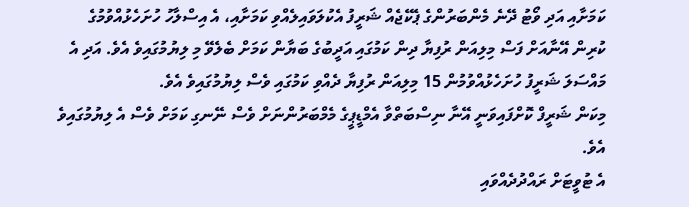ކަމަށާއި އަދި ވޯޓު ދޭނެ މެންބަރުންގެ ޕެކޭޖެއް ޝަރީފު އެކުލަވައިލެއްވި ކަމަށާއި، އެ އިސްލާހު ހުށަހެޅުއްވުމުގެ ކުރިން އޭނާއަށް ފަސް މިލިއަން ރުފިޔާ ދިން ކަމުގައި އަދީބުގެ ބަޔާން ކަމަށް ބެލެވޭ މި ލިޔުމުގައިވެ އެވެ. އަދި އެ މައްސަލަ ޝަރީފު ހުށަހެޅުއްވުމުން 15 މިލިއަން ރުފިޔާ ދެއްވި ކަމުގައި ވެސް ލިޔުމުގައިވެ އެވެ.
މިކަން ޝަރީފް ކޮށްފައިވަނީ އޭނާ ނިސްބަތްވާ އެމްޑީޕީގެ މެމްބަރުންނަށް ވެސް ނޭނގި ކަމަށް ވެސް އެ ލިޔުމުގައިވެ އެވެ.
އެ ޓުވީޓަށް ރައްދުދެއްވައި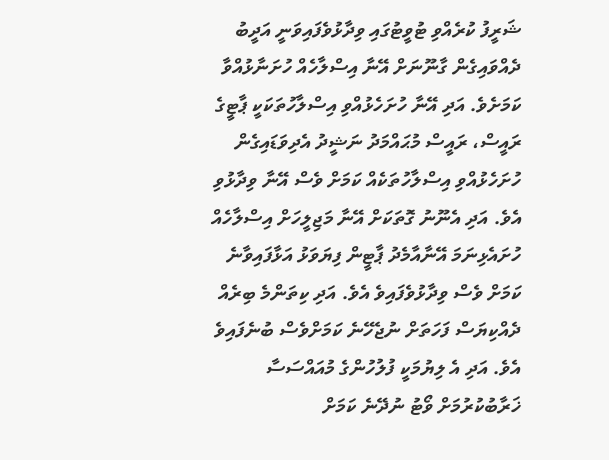ޝަރީފު ކުރެއްވި ޓުވީޓުގައި ވިދާޅުވެފައިވަނީ އަދީބު ދެއްވައިގެން ގާނޫނަށް އޭނާ އިސްލާހެއް ހުށަނާޅުއްވާ ކަމަށެވެ. އަދި އޭނާ ހުށަހެޅުއްވި އިސްލާހުތަކަކީ ޕާޓީގެ ރައީސް، ރައީސް މުޙައްމަދު ނަޝީދު އެދިވަޑައިގެން ހުށަހެޅުއްވި އިސްލާހުތަކެއް ކަމަށް ވެސް އޭނާ ވިދާޅުވި އެވެ. އަދި އެނޫނު ގޮތަކަށް އޭނާ މަޖިލީހަށް އިސްލާހެއް ހުށައެޅިނަމަ އޭނާއާމެދު ޕާޓީން ފިޔަވަޅު އަޅާފައިވާނެ ކަމަށް ވެސް ވިދާޅުވެފައިވެ އެވެ. އަދި ކިތަންމެ ބިރެއް ދެއްކިޔަސް ފަހަތަށް ނުޖެހޭނެ ކަމަށްވެސް ބުނެފައިވެ އެވެ. އަދި އެ ލިޔުމަކީ ފުލުހުންގެ މުއައްސަސާ ޚަރާބުކުރުމަށް ވޯޓު ނުދޭނެ ކަމަށް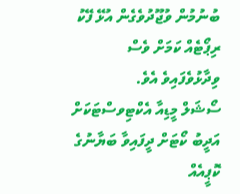ބުނުމުން ވުޖޫދުވެގެން އުޅޭ ފޭކު ރިޕޯޓެއް ކަމަށް ވެސް ވިދާޅުވެފައިވެ އެވެ.
ސޯޝަލް މީޑިއާ އެކްޓިވސްޓަކަށް އަދީބު ކޯޓަށް ދީފައިވާ ބަޔާނުގެ ކޮޕީއެއް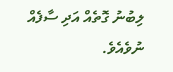ލިބުނު ގޮތެއް އަދި ސާފެއް ނުވެއެވެ.